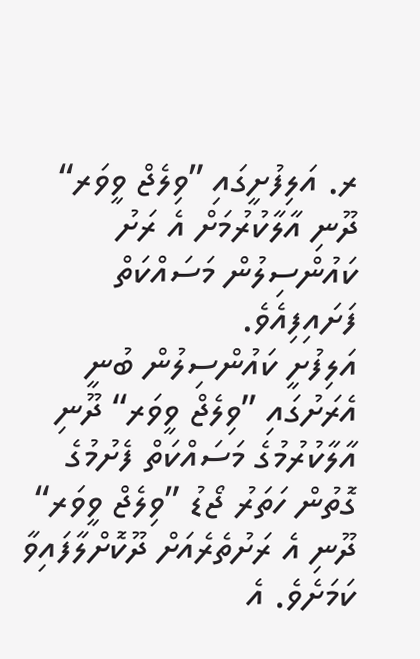ރ. އަލިފުށީގައި ”ވިލެޖް ވީވަރ“ ދޫނި އާލާކުރުމަށް އެ ރަށު ކައުންސިލުން މަސައްކަތް ފަށައިފިއެވެ.
އަލިފުށީ ކައުންސިލުން ބުނީ އެރަށުގައި ”ވިލެޖް ވީވަރ“ ދޫނި އާލާކުރުމުގެ މަސައްކަތް ފެށުމުގެ ގޮތުން ހަތަރު ޖޯޑު ”ވިލެޖް ވީވަރ“ ދޫނި އެ ރަށުތެރެއަށް ދޫކޮށްލާފައިވާ ކަމަށެވެ. އެ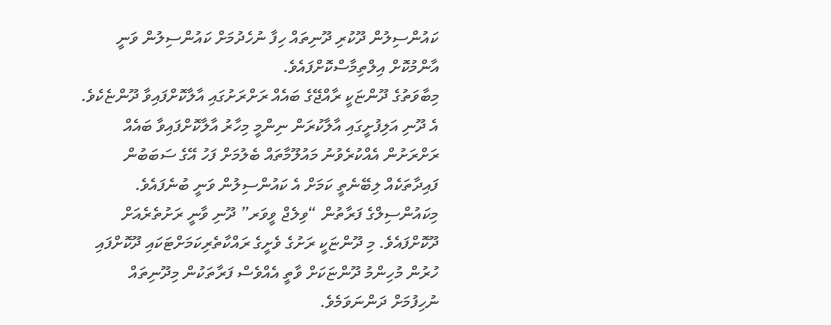ކައުންސިލުން ދޫކުރި ދޫނިތައް ހިފާ ނުހެދުމަށް ކައުންސިލުން ވަނީ އާންމުކޮށް އިލްތިމާސްކޮށްފައެވެ.
މިބާވަތުގެ ދޫންޏަކީ ރާއްޖޭގެ ބައެއް ރަށްރަށުގައި އާލާކޮށްފައިވާ ދޫންޏެކެވެ. އެ ދޫނި އަލިފުށީގައި އާލާކުރަން ނިންމީ މިހާރު އާލާކޮށްފައިވާ ބައެއް ރަށްރަށުން އެއްކުރެވުނު މައުލޫމާތައް ބެލުމަށް ފަހު އޭގެ ސަބަބުން ފައިދާތަކެއް ލިބޭނެތީ ކަމަށް އެ ކައުންސިލުން ވަނީ ބުނެފައެވެ.
މިކައުންސިލްގެ ފަރާތުން “ވިލެޖް ވީވަރ” ދޫނި ވާނީ ރަށުތެރެއަށް ދޫކޮށްފައެވެ. މި ދޫންޏަކީ ރަށުގެ ވެށީގެ ރައްކާތެރިކަމަށްޓަކައި ދޫކޮށްފައި ހުރުން މުހިންމު ދޫންޏަކަށް ވާތީ އެއްވެސް ފަރާތަކުން މިދޫނިތައް ނުހިފުމަށް ދަންނަވަމެވެ.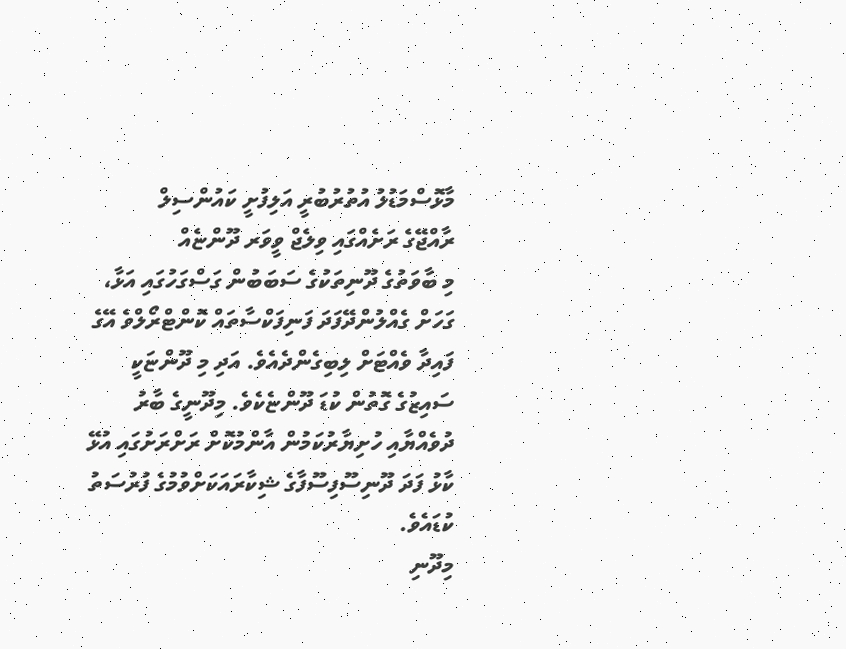މާޅޮސްމަޑުލު އުތުރުބުރީ އަލިފުށީ ކައުންސިލް
ރާއްޖޭގެ ރަށެއްގައި ވިލެޖް ވީވަރ ދޫންޏެއް
މި ބާވަތުގެ ދޫނިތަކުގެ ސަބަބުން ގަސްގަހުގައި އަޅާ، ގަހަށް ގެއްލުންދޭފަދަ ފަނިފަކްސާތައް ކޮންޓްރޯލްވެ އޭގެ ފައިދާ ވެއްޓަށް ލިބިގެންދެއެވެ. އަދި މި ދޫންޏަކީ ސައިޒުގެ ގޮތުން ކުޑަ ދޫންޏެކެވެ. މިދޫނީގެ ބާރު ދުވެއްޔާއި ހުށިޔާރުކަމުން އާންމުކޮށް ރަށްރަށުގައި އުޅޭ ކާޅު ފަދަ ދޫނިސޫފިސޫފާގެ ޝިކާރައަކަށްވުމުގެ ފުރުސަތު ކުޑައެވެ.
މިދޫނި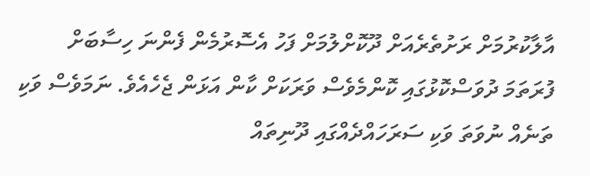އާލާކުރުމަށް ރަށުތެރެއަށް ދޫކޮށްލުމަށް ފަހު އެސޮރުމެން ފެންނަ ހިސާބަށް ފުރަތަމަ ދުވަސްކޮޅުގައި ކޮންމެވެސް ވަރަކަށް ކާން އަޅަން ޖެހެއެވެ. ނަމަވެސް ވަކި ތަނެއް ނުވަތަ ވަކި ސަރަހައްދެއްގައި ދޫނިތައް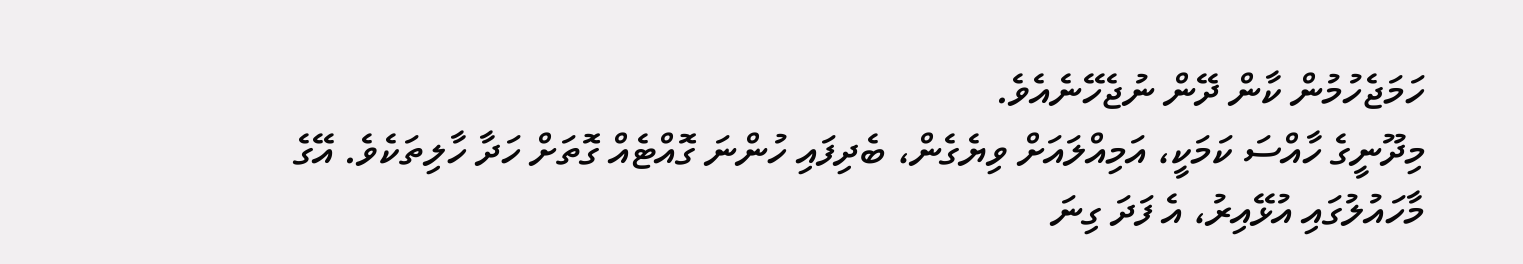ހަމަޖެހުމުން ކާން ދޭން ނުޖެހޭނެއެވެ.
މިދޫނީގެ ހާއްސަ ކަމަކީ، އަމިއްލައަށް ވިޔެގެން، ބެދިފައި ހުންނަ ގޮއްޓެއް ގޮތަށް ހަދާ ހާލިތަކެވެ. އޭގެ މާހައުލުގައި އުޅޭއިރު، އެ ފަދަ ގިނަ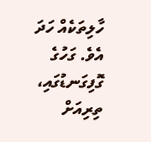ހާލިތަކެއް ހަދަ އެވެ. ގަހުގެ ގޮފިގަނޑުގައި، ތިރިއަށް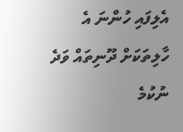އެލިފައި ހުންނަ އެ ހާލިތަކަށް ދޫނިތައް ވަދެ ނުކުމެ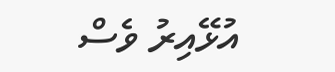އުޅޭއިރު ވެސް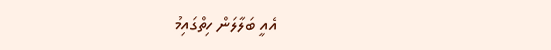އެއީ ބަލާލަން ހިތްގައިމު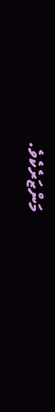މަންޒަރެކެވެ.